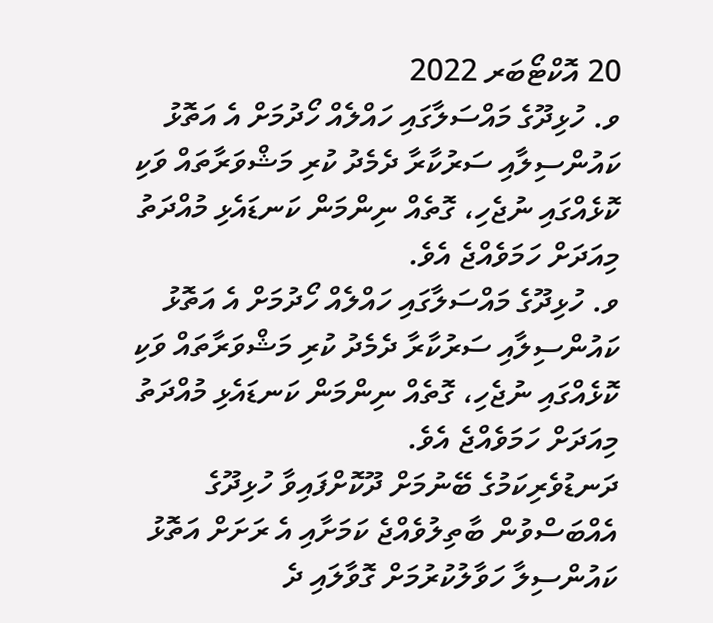20 އޮކްޓޯބަރ 2022
ވ. ހުޅިދޫގެ މައްސަލާގައި ހައްލެއް ހޯދުމަށް އެ އަތޮޅު ކައުންސިލާއި ސަރުކާރާ ދެމެދު ކުރި މަޝްވަރާތައް ވަކި ކޮޅެއްގައި ނުޖެހި، ގޮތެއް ނިންމަން ކަނޑައެޅި މުއްދަތު މިއަދަށް ހަމަވެއްޖެ އެވެ.
ވ. ހުޅިދޫގެ މައްސަލާގައި ހައްލެއް ހޯދުމަށް އެ އަތޮޅު ކައުންސިލާއި ސަރުކާރާ ދެމެދު ކުރި މަޝްވަރާތައް ވަކި ކޮޅެއްގައި ނުޖެހި، ގޮތެއް ނިންމަން ކަނޑައެޅި މުއްދަތު މިއަދަށް ހަމަވެއްޖެ އެވެ.
ދަނޑުވެރިކަމުގެ ބޭނުމަށް ދޫކޮށްފައިވާ ހުޅިދޫގެ އެއްބަސްވުން ބާތިލުވެއްޖެ ކަމަށާއި އެ ރަށަށް އަތޮޅު ކައުންސިލާ ހަވާލުކުރުމަށް ގޮވާލައި ދެ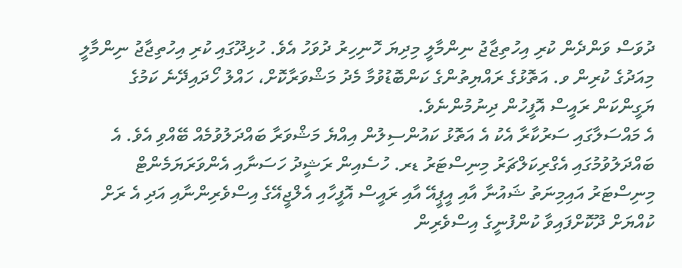ދުވަސް ވަންދެން ކުރި އިހުތިޖާޖު ނިންމާލީ މިދިޔަ ހޮނިހިރު ދުވަހު އެވެ. ހުޅިދޫގައި ކުރި އިހުތިޖާޖު ނިންމާލީ މިއަދުގެ ކުރިން ވ. އަތޮޅުގެ ރައްޔިތުންގެ ކަންބޮޑުވުމާ މެދު މަޝްވަރާކޮށް، ހައްލު ހޯދައިދޭނެ ކަމުގެ ޔަގީންކަން ރައީސް އޮފީހުން ދިނުމުންނެވެ.
އެ މައްސަލާގައި ސަރުކާރާ އެކު އެ އަތޮޅު ކައުންސިލުން އިއްޔެ މަޝްވަރާ ބައްދަލުވުމެއް ބޭއްވި އެވެ. އެ ބައްދަލުވުމުގައި އެގްރިކަލްޗަރު މިނިސްޓަރު ޑރ. ހުސެއިން ރަޝީދު ހަސަނާއި އެންވަރަޔަމެންޓް މިނިސްޓަރު އައިމިނަތު ޝައުނާ އާއި އީޕީއޭ އާއި ރައީސް އޮފީހާއި އެލްޖީއޭގެ އިސްވެރިންނާއި އަދި އެ ރަށް ކުއްޔަށް ދޫކޮށްފައިވާ ކުންފުނީގެ އިސްވެރިން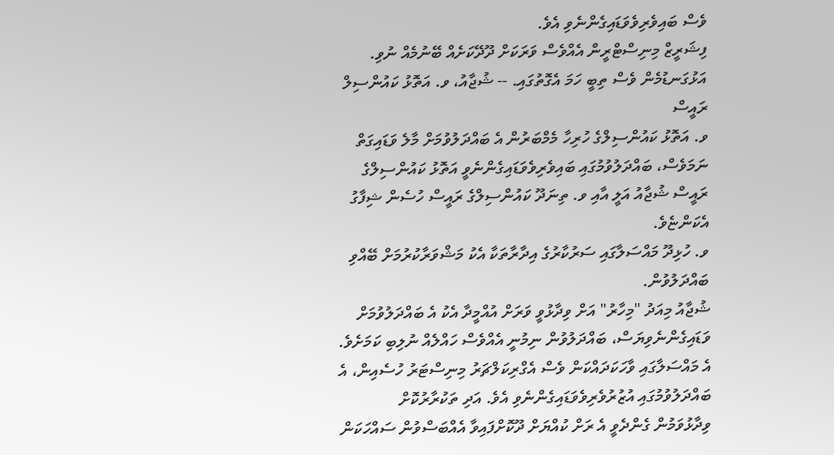ވެސް ބައިވެރިވެވަޑައިގެންނެވި އެވެ.
ފިޝަރީޒް މިނިސްޓްރީން އެއްވެސް ވަރަކަށް ދޫދޭކަށެއް ބޭނުމެއް ނުވި. އަޅުގަނޑުމެން ވެސް ތިބީ ހަމަ އެގޮތުގައި. -- ޝުޖާއު، ވ. އަތޮޅު ކައުންސިލް ރައީސް
ވ. އަތޮޅު ކައުންސިލްގެ ހުރިހާ މެމްބަރުން އެ ބައްދަލުވުމަށް މާލެ ވަޑައިގަތް ނަމަވެސް، ބައްދަލުވުމުގައި ބައިވެރިވެވަޑައިގެންނެވީ އަތޮޅު ކައުންސިލްގެ ރައީސް ޝުޖާއު އަލީ އާއި ވ. ތިނަދޫ ކައުންސިލްގެ ރައީސް ހުސެން ޝިފާގު އެކަންޏެވެ.
ވ. ހުޅިދޫ މައްސަލާގައި ސަރުކާރުގެ އިދާރާތަކާ އެކު މަޝްވަރާކުރުމަށް ބޭއްވި ބައްދަލުވުން.
ޝުޖާއު މިއަދު "މިހާރު" އަށް ވިދާޅުވީ ވަރަށް އުއްމީދާ އެކު އެ ބައްދަލުވުމަށް ވަޑައިގެންނެވިޔަސް، ބައްދަލުވުން ނިމުނީ އެއްވެސް ހައްލެއް ނުލިބި ކަމަށެވެ. އެ މައްސަލާގައި ވާހަކަދައްކަން ވެސް އެގްރިކަލްޗަރު މިނިސްޓަރު ހުސެއިން، އެ ބައްދަލުވުމުގައި އުޒުރުވެރިވެވަޑައިގެންނެވި އެވެ. އަދި ތަކުރާރުކޮށް ވިދާޅުވަމުން ގެންދެވީ އެ ރަށް ކުއްޔަށް ދޫކޮށްފައިވާ އެއްބަސްވުން ސައްހަކަން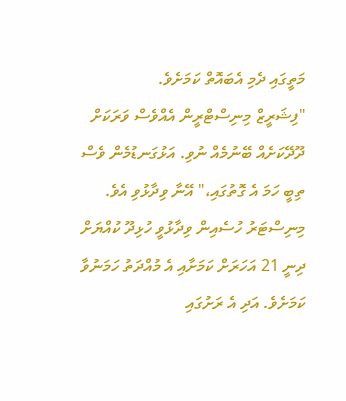މަތީގައި ދެމި އެބައޮތް ކަމަށެވެ.
"ފިޝަރީޒް މިނިސްޓްރީން އެއްވެސް ވަރަކަށް ދޫދޭކަށެއް ބޭނުމެއް ނުވި. އަޅުގަނޑުމެން ވެސް ތިބީ ހަމަ އެ ގޮތުގައި،" އޭނާ ވިދާޅުވި އެވެ.
މިނިސްޓަރު ހުސެއިން ވިދާޅުވީ ހުޅިދޫ ކުއްޔަށް ދިނީ 21 އަހަރަށް ކަމަށާއި އެ މުއްދަތު ހަމަނުވާ ކަމަށެވެ. އަދި އެ ރަށުގައި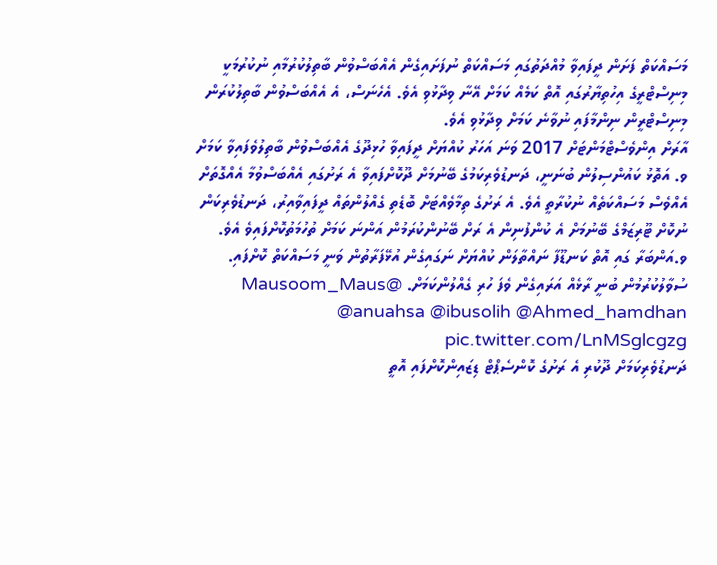މަސައްކަތް ފަށަން ދީފައިވާ މުއްދަތުގައި މަސައްކަތް ނުފަށައިގެން އެއްބަސްވުން ބާތިލުކުރުމާއި ނުކުރުމަކީ މިނިސްޓްރީގެ އިހުތިޔާރުގައި އޮތް ކަމެއް ކަމަށް އޭނާ ވިދާޅުވި އެވެ. އެހެނަސް، އެ އެއްބަސްވުން ބާތިލުކުރަން މިނިސްޓްރީން ނިންމާފައި ނުވާނެ ކަމަށް ވިދާޅުވި އެވެ.
އާރަށް އިންވެސްޓްމަންޓަށް 2017 ވަނަ އަހަރު ކުއްޔަށް ދީފައިވާ ހުޅިދޫގެ އެއްބަސްވުން ބާތިލުވެފައިވާ ކަމަށް ވ. އަތޮޅު ކައުންސިލުން ބުނަނީ، ދަނޑުވެރިކަމުގެ ބޭނުމަށް ދޫކޮށްފައިވާ އެ ރަށުގައި އެއްބަސްވުމާ އެއްގޮތަށް އެއްވެސް މަސައްކަތެއް ނުކުރާތީ އެވެ. އެ ރަށުގެ ތިމާވެއްޓަށް ބޮޑެތި ގެއްލުންތައް ދީފައިވާއިރު، ދަނޑުވެރިކަން ނުކޮށް ޓޫރިޒަމްގެ ބޭނުމަށް އެ ކުންފުނިން އެ ރަށް ބޭނުންކުރަމުން އަންނަ ކަމަށް ތުހުމަތުކޮށްފައިވެ އެވެ.
ވ.އަންބަރާ ގައި އޮތް ކަނޑޫފާ ނައްތާލަން ކުއްޔަށް ނަގައިގެން އުޅޭފަރާތުން ވަނީ މަސައްކަތް ކޮށްފައި. ސުވާލުކުރުމުން ބުނީ ރާޅެއް އަރައިގެން ވެފަ ހުރި ގެއްލުންކަމަށް. @Mausoom_Maus @anuahsa @ibusolih @Ahmed_hamdhan pic.twitter.com/LnMSglcgzg
ދަނޑުވެރިކަމަށް ދޫކުރި އެ ރަށުގެ ކޮންސެޕްޓް ޑިޒައިންކޮށްފައި އޮތީ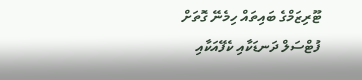ޓޫރިޒަމްގެ ބައިތައް ހިމެނޭ ގޮތަށް ފުޓްސަލް ދަނޑަކާއި ކެފޭއަކާއި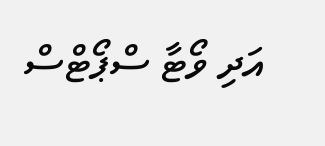އަދި ވޯޓާ ސްޕޯޓްސް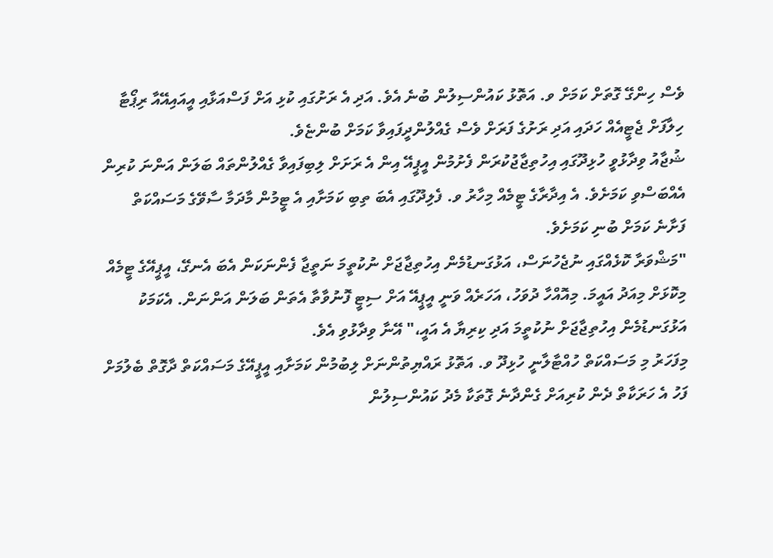ވެސް ހިންގޭ ގޮތަށް ކަމަށް ވ. އަތޮޅު ކައުންސިލުން ބުނެ އެވެ. އަދި އެ ރަށުގައި ކުޅި އަށް ފަސްއަޅާއި އީއައިއޭއާ ރިޕޯޓާ ހިލާފަށް ޖެޓީއެއް ހަދައި އަދި ރަށުގެ ފަރަށް ވެސް ގެއްލުންދީފައިވާ ކަމަށް ބުންޏެވެ.
ޝުޖާއު ވިދާޅުވީ ހުޅިދޫގައި އިހުތިޖާޖުކުރަން ފެށުމުން އީޕީއޭ އިން އެ ރަށަށް ލިބިފައިވާ ގެއްލުންތައް ބަލަން އަންނަ ކުރިން އެއްބަސްވި ކަމަށެވެ. އެ އިދާރާގެ ޓީމެއް މިހާރު ވ. ފެލިދޫގައި އެބަ ތިބި ކަމަށާއި އެ ޓީމުން މާދަމާ ސާވޭގެ މަސައްކަތް ފަށާނެ ކަމަށް ބުނި ކަމަށެވެ.
"މަޝްވަރާ ކޮޅެއްގައި ނުޖެހުނަސް، އަޅުގަނޑުމެން އިހުތިޖާޖަށް ނުކުތީމަ ނަތީޖާ ފެންނަކަން އެބަ އެނގޭ، އީޕީއޭގެ ޓީމެއް މިކޮޅަށް މިއަދު އައީމަ. މިއޮއްހާ ދުވަހު، އަހަރެއް ވަނީ އީޕީއޭ އަށް ސިޓީ ފޮނުވާތާ އެތަން ބަލަން އަންނަން. އެކަމަކު އަޅުގަނޑުމެން އިހުތިޖާޖަށް ނުކުތީމަ އަދި ކިރިޔާ އެ އައީ،" އޭނާ ވިދާޅުވި އެވެ.
މިފަހަރު މި މަސައްކަތް ހުއްޓާލާނީ ހުޅިދޫ ވ. އަތޮޅު ރައްޔިތުންނަށް ލިބުމުން ކަމަށާއި އީޕީއޭގެ މަސައްކަތް ދާގޮތް ބެލުމަށް ފަހު އެ ހަރަކާތް ދެން ކުރިއަށް ގެންދާނެ ގޮތަކާ މެދު ކައުންސިލުން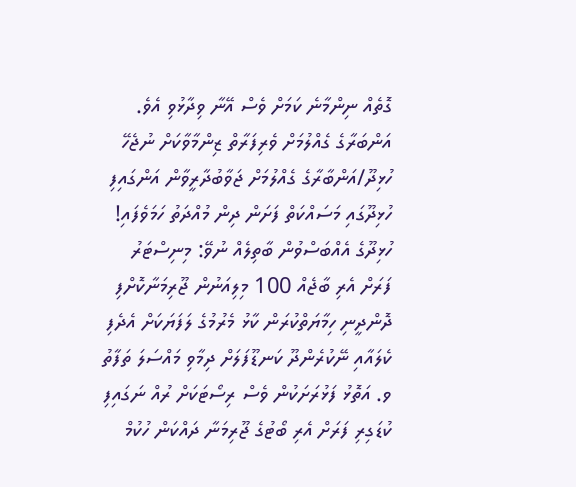ގޮތެއް ނިންމާނެ ކަމަށް ވެސް އޭނާ ވިދާޅުވި އެވެ.
އަންބަރާގެ ގެއްލުމަށް ވެރިފަރާތް ޒިންމާވާކަށް ނުޖެހޭ
ހުޅިދޫ/އަންބާރާގެ ގެއްލުމަށް ޖަވާބުދާރީވާން އަންގައިފި
ހުޅިދޫގައި މަސައްކަތް ފަށަން ދިން މުއްދަތު ހަމަވެފައި!
ހުޅިދޫގެ އެއްބަސްވުން ބާތިލެއް ނުވޭ: މިނިސްޓަރު
ފަރަށް އެރި ބާޖެއް 100 މިލިއަނުން ޖޫރިމަނާކޮށްފި
ދޮންދީނި ހިމާޔަތްކުރަން ކާޅު މެރުމުގެ ލަފަޔަކަށް އެދެފި
ކެލައާއި ނޭކުރެންދޫ ކަނޑޫފަލަށް ދިމާވި މައްސަލަ ތަފާތު
ވ. އަތޮޅު ފަޅުރަށަކުން ވެސް ރިސޯޓަކަށް ރުއް ނަގައިފި
ކުޑަގިރި ފަރަށް އެރި ބޯޓުގެ ޖޫރިމަނާ ދައްކަން ހުކުމް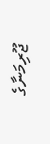ޖޫރިމަނާގެ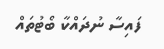ފައިސާ ނުދައްކާ ބޯޓުތައް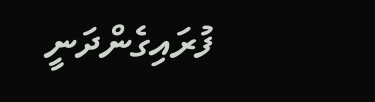ފުރައިގެންދަނީ